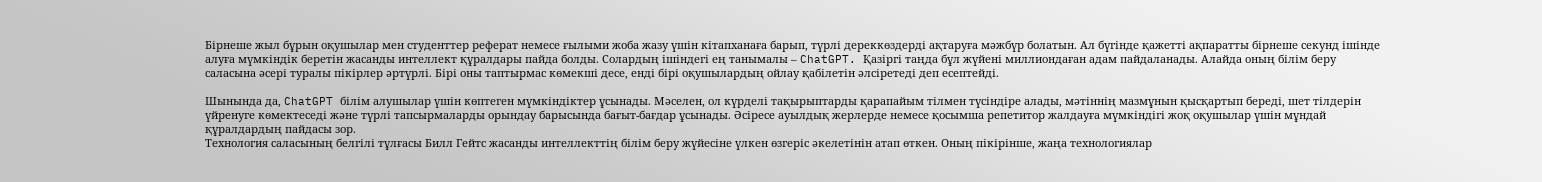Бірнеше жыл бұрын оқушылар мен студенттер реферат немесе ғылыми жоба жазу үшін кітапханаға барып, түрлі дереккөздерді ақтаруға мәжбүр болатын. Ал бүгінде қажетті ақпаратты бірнеше секунд ішінде алуға мүмкіндік беретін жасанды интеллект құралдары пайда болды. Солардың ішіндегі ең танымалы – ChatGPT. Қазіргі таңда бұл жүйені миллиондаған адам пайдаланады. Алайда оның білім беру саласына әсері туралы пікірлер әртүрлі. Бірі оны таптырмас көмекші десе, енді бірі оқушылардың ойлау қабілетін әлсіретеді деп есептейді.

Шынында да, ChatGPT білім алушылар үшін көптеген мүмкіндіктер ұсынады. Мәселен, ол күрделі тақырыптарды қарапайым тілмен түсіндіре алады, мәтіннің мазмұнын қысқартып береді, шет тілдерін үйренуге көмектеседі және түрлі тапсырмаларды орындау барысында бағыт-бағдар ұсынады. Әсіресе ауылдық жерлерде немесе қосымша репетитор жалдауға мүмкіндігі жоқ оқушылар үшін мұндай құралдардың пайдасы зор.
Технология саласының белгілі тұлғасы Билл Гейтс жасанды интеллекттің білім беру жүйесіне үлкен өзгеріс әкелетінін атап өткен. Оның пікірінше, жаңа технологиялар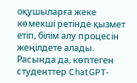оқушыларға жеке көмекші ретінде қызмет етіп, білім алу процесін жеңілдете алады. Расында да, көптеген студенттер ChatGPT-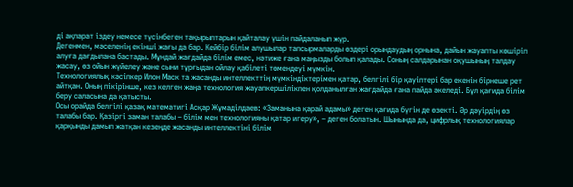ді ақпарат іздеу немесе түсінбеген тақырыптарын қайталау үшін пайдаланып жүр.
Дегенмен, мәселенің екінші жағы да бар. Кейбір білім алушылар тапсырмаларды өздері орындаудың орнына, дайын жауапты көшіріп алуға дағдылана бастады. Мұндай жағдайда білім емес, нәтиже ғана маңызды болып қалады. Соның салдарынан оқушының талдау жасау, өз ойын жүйелеу және сыни тұрғыдан ойлау қабілеті төмендеуі мүмкін.
Технологиялық кәсіпкер Илон Маск та жасанды интеллекттің мүмкіндіктерімен қатар, белгілі бір қауіптері бар екенін бірнеше рет айтқан. Оның пікірінше, кез келген жаңа технология жауапкершілікпен қолданылған жағдайда ғана пайда әкеледі. Бұл қағида білім беру саласына да қатысты.
Осы орайда белгілі қазақ математигі Асқар Жұмаділдаев: «Заманына қарай адамы» деген қағида бүгін де өзекті. Әр дәуірдің өз талабы бар. Қазіргі заман талабы – білім мен технологияны қатар игеру», – деген болатын. Шынында да, цифрлық технологиялар қарқынды дамып жатқан кезеңде жасанды интеллектіні білім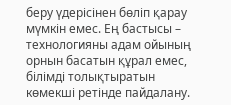беру үдерісінен бөліп қарау мүмкін емес. Ең бастысы – технологияны адам ойының орнын басатын құрал емес, білімді толықтыратын көмекші ретінде пайдалану.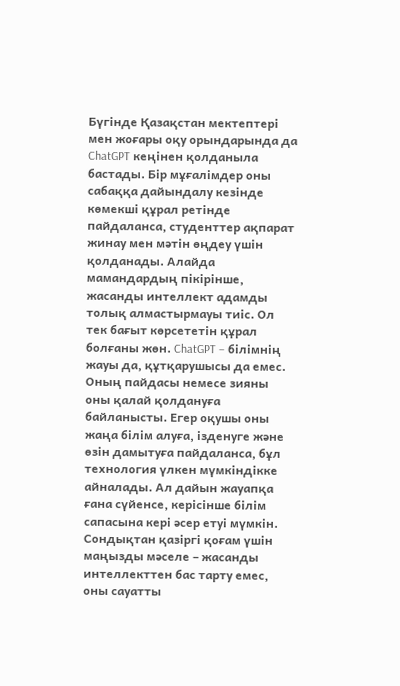Бүгінде Қазақстан мектептері мен жоғары оқу орындарында да ChatGPT кеңінен қолданыла бастады. Бір мұғалімдер оны сабаққа дайындалу кезінде көмекші құрал ретінде пайдаланса, студенттер ақпарат жинау мен мәтін өңдеу үшін қолданады. Алайда мамандардың пікірінше, жасанды интеллект адамды толық алмастырмауы тиіс. Ол тек бағыт көрсететін құрал болғаны жөн. ChatGPT – білімнің жауы да, құтқарушысы да емес. Оның пайдасы немесе зияны оны қалай қолдануға байланысты. Егер оқушы оны жаңа білім алуға, ізденуге және өзін дамытуға пайдаланса, бұл технология үлкен мүмкіндікке айналады. Ал дайын жауапқа ғана сүйенсе, керісінше білім сапасына кері әсер етуі мүмкін. Сондықтан қазіргі қоғам үшін маңызды мәселе – жасанды интеллекттен бас тарту емес, оны сауатты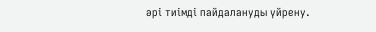әрі тиімді пайдалануды үйрену.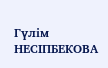Гүлім НЕСІПБЕКОВА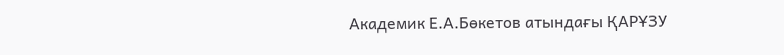Академик Е.А.Бөкетов атындағы ҚАРҰЗУ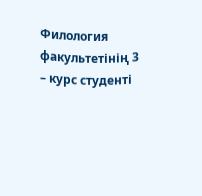Филология факультетінің 3 – курс студенті